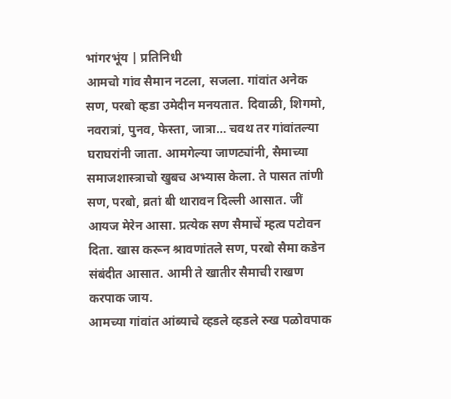भांगरभूंय | प्रतिनिधी
आमचो गांव सैमान नटला, सजला. गांवांत अनेक सण, परबो व्हडा उमेदीन मनयतात. दिवाळी, शिगमो, नवरात्रां, पुनव, फेस्ता, जात्रा… चवथ तर गांवांतल्या घराघरांनी जाता. आमगेल्या जाणट्यांनी, सैमाच्या समाजशास्त्राचो खुबच अभ्यास केला. ते पासत तांणी सण, परबो, व्रतां बी थारावन दिल्ली आसात. जीं आयज मेरेन आसा. प्रत्येक सण सैमाचें म्हत्व पटोवन दिता. खास करून श्रावणांतले सण, परबो सैमा कडेन संबंदीत आसात. आमी ते खातीर सैमाची राखण करपाक जाय.
आमच्या गांवांत आंब्याचे व्हडले व्हडले रुख पळोवपाक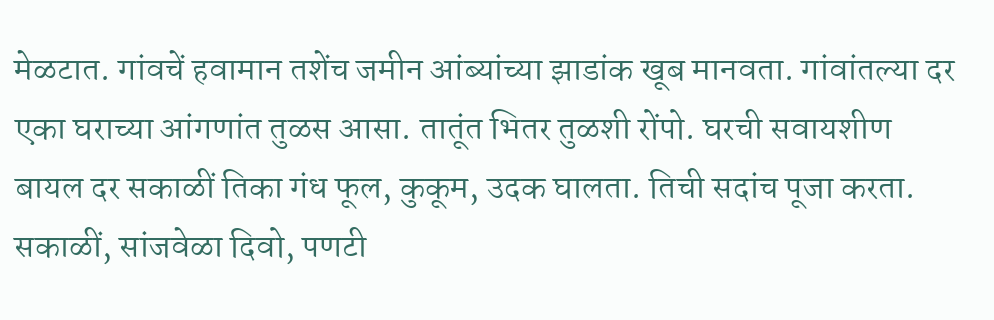मेळटात. गांवचें हवामान तशेंच जमीन आंब्यांच्या झाडांक खूब मानवता. गांवांतल्या दर एका घराच्या आंगणांत तुळस आसा. तातूंत भितर तुळशी रोंपो. घरची सवायशीण बायल दर सकाळीं तिका गंध फूल, कुकूम, उदक घालता. तिची सदांच पूजा करता. सकाळीं, सांजवेळा दिवो, पणटी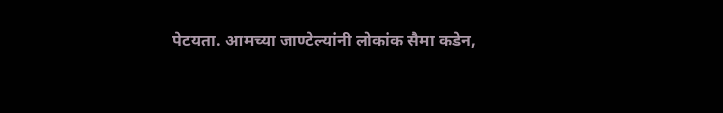पेटयता. आमच्या जाण्टेल्यांनी लोकांक सैमा कडेन,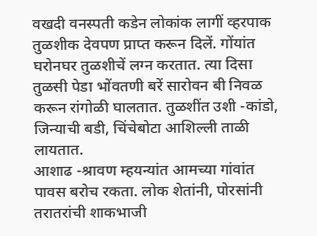वखदी वनस्पती कडेन लोकांक लागीं व्हरपाक तुळशीक देवपण प्राप्त करून दिलें. गोंयांत घरोनघर तुळशीचें लग्न करतात. त्या दिसा तुळसी पेडा भोंवतणी बरें सारोवन बी निवळ करून रांगोळी घालतात. तुळशींत उशी -कांडो, जिन्याची बडी, चिंचेबोटा आशिल्ली ताळी लायतात.
आशाढ -श्रावण म्हयन्यांत आमच्या गांवांत पावस बरोच रकता. लोक शेतांनी, पोरसांनी तरातरांची शाकभाजी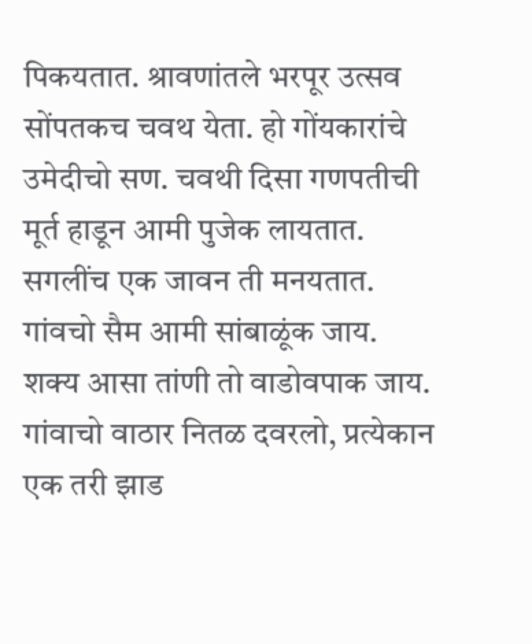पिकयतात. श्रावणांतले भरपूर उत्सव सोंपतकच चवथ येता. हो गोंयकारांचे उमेदीचो सण. चवथी दिसा गणपतीची मूर्त हाडून आमी पुजेक लायतात. सगलींच एक जावन ती मनयतात. गांवचो सैम आमी सांबाळूंक जाय. शक्य आसा तांणी तो वाडोवपाक जाय. गांवाचो वाठार नितळ दवरलो, प्रत्येकान एक तरी झाड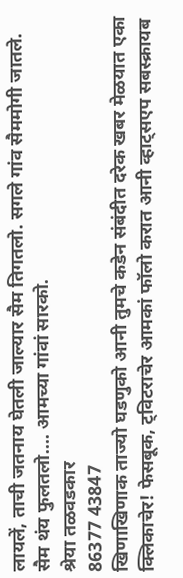लायलें, ताची जतनाय घेतली जाल्यार सैम तिगतलो. सगले गांव सैममोगी जातले. सैम थंय फुलतलो…. आमच्या गांवां सारको.
श्रेया तळवडकार
86377 43847
खिणाखिणाक ताज्यो घडणुको आनी तुमचे कडेन संबंदीत दरेक खबर मेळयात एका क्लिकाचेर! फेसबूक, ट्विटराचेर आमकां फॉलो करात आनी व्हाट्सएप सबस्क्रायब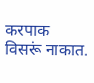करपाक विसरूं नाकात.